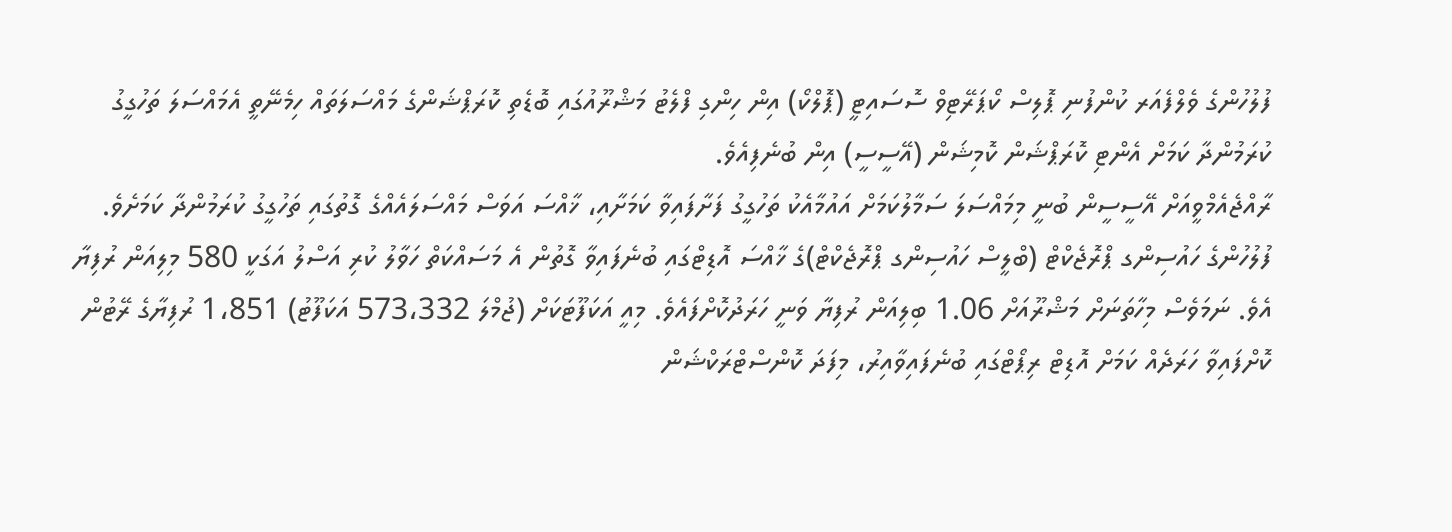ފުލުހުންގެ ވެލްފެއަރ ކުންފުނި ޕޮލިސް ކޯޕަރޭޓިވް ސޮސައިޓީ (ޕޮލްކޯ) އިން ހިންގި ފްލެޓު މަޝްރޫއުގައި ބޮޑެތި ކޮރަޕްޝަންގެ މައްސަލަތައް ހިމެނޭތީ އެމައްސަލަ ތަހުގީގު ކުރަމުންދާ ކަމަށް އެންޓި ކޮރަޕްޝަން ކޮމިޝަން (އޭސީސީ) އިން ބުނެފިއެވެ.
ރާއްޖެއެމްވީއަށް އޭސީސީން ބުނީ މިމައްސަލަ ސަމާލުކަމަށް އައުމާއެކު ތަހުގީގު ފަށާފައިވާ ކަމަށާއި، ޚާއްސަ އަވަސް މައްސަލައެއްގެ ގޮތުގައި ތަހުގީގު ކުރަމުންދާ ކަމަށެވެ.
ފުލުހުންގެ ހައުސިންގ ޕްރޮޖެކްޓް (ބްލީސް ހައުސިންގ ޕްރޮޖެކްޓް)ގެ ޚާއްސަ އޮޑިޓްގައި ބުނެފައިވާ ގޮތުން އެ މަސައްކަތް ހަވާލު ކުރި އަސްލު އަގަކީ 580 މިލިއަން ރުފިޔާ އެވެ. ނަމަވެސް މިހާތަނަށް މަޝްރޫއަށް 1.06 ބިލިއަން ރުފިޔާ ވަނީ ހަރަދުކޮށްފައެވެ. މިއީ އަކަފޫޓަކަށް (ޖުމްލަ 573،332 އަކަފޫޓު) 1،851 ރުފިޔާގެ ރޭޓުން ކޮށްފައިވާ ހަރަދެއް ކަމަށް އޮޑިޓް ރިޕޯޓްގައި ބުނެފައިވާއިރު، މިފަދަ ކޮންސްޓްރަކްޝަން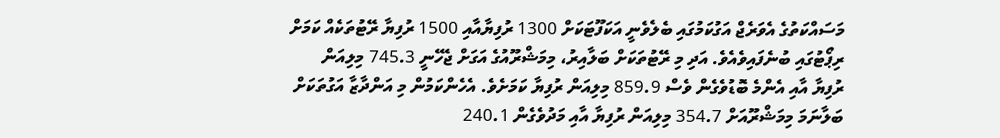މަސައްކަތުގެ އެވަރެޖް އަގުކަމުގައި ބެލެވެނީ އަކަފޫޓަކަށް 1300 ރުފިޔާއާއި 1500 ރުފިޔާ ރޭޓުތަކެއް ކަމަށް ރިޕޯޓުގައި ބުނެފައިވެއެވެ. އަދި މި ރޭޓުތަކަށް ބަލާއިރު، މިމަޝްރޫއުގެ އަގަށް ޖެހޭނީ 745.3 މިލިއަން ރުފިޔާ އާއި އެންމެ ބޮޑުވެގެން ވެސް 859.9 މިލިއަން ރުފިޔާ ކަމަށެވެ. އެހެންކަމުން މި އަންދާޒާ އަގުތަކަށް ބަލާނަމަ މިމަޝްރޫއަށް 354.7 މިލިއަން ރުފިޔާ އާއި މަދުވެގެން 240.1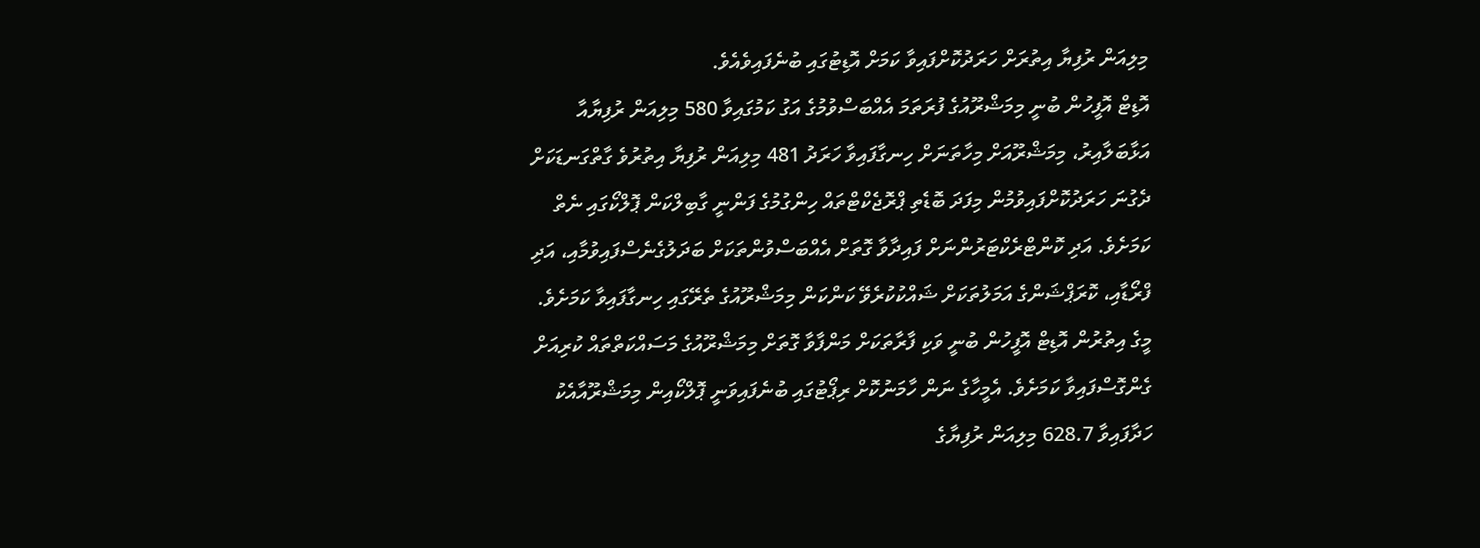މިލިއަން ރުފިޔާ އިތުރަށް ހަރަދުކޮށްފައިވާ ކަމަށް އޮޑިޓުގައި ބުނެފައިވެއެވެ.
އޮޑިޓް އޮފީހުން ބުނީ މިމަޝްރޫއުގެ ފުރަތަމަ އެއްބަސްވުމުގެ އަގު ކަމުގައިވާ 580 މިލިއަން ރުފިޔާއާ އަޅާބަލާއިރު، މިމަޝްރޫއަށް މިހާތަނަށް ހިނގާފައިވާ ހަރަދު 481 މިލިއަން ރުފިޔާ އިތުރުވެ ގާތްގަނޑަކަށް ދެގުނަ ހަރަދުކޮށްފައިވުމުން މިފަދަ ބޮޑެތި ޕްރޮޖެކްޓްތައް ހިންގުމުގެ ފަންނީ ގާބިލްކަން ޕޮލްކޯގައި ނެތް ކަމަށެވެ. އަދި ކޮންޓްރެކްޓަރުންނަށް ފައިދާވާ ގޮތަށް އެއްބަސްވުންތަކަށް ބަދަލުގެނެސްފައިވުމާއި، އަދި ފްރޯޑާއި، ކޮރަޕްޝަންގެ އަމަލުތަކަށް ޝައްކުކުރެވޭ ކަންކަން މިމަޝްރޫއުގެ ތެރޭގައި ހިނގާފައިވާ ކަމަށެވެ.
މީގެ އިތުރުން އޮޑިޓް އޮފީހުން ބުނީ ވަކި ފާރާތަކަށް މަންފާވާ ގޮތަށް މިމަޝްރޫއުގެ މަސައްކަތްތައް ކުރިއަށް ގެންގޮސްފައިވާ ކަމަށެވެ. އެމީހާގެ ނަން ހާމަނުކޮށް ރިޕޯޓުގައި ބުނެފައިވަނީ ޕޮލްކޯއިން މިމަޝްރޫއާއެކު ހަދާފައިވާ 628.7 މިލިއަން ރުފިޔާގެ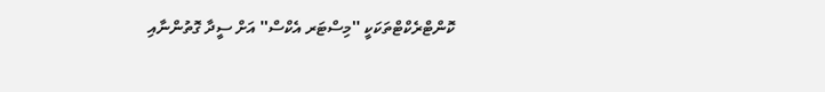ކޮންޓްރެކްޓްތަކަކީ ''މިސްޓަރ އެކްސް'' އަށް ސީދާ ގޮތުންނާއި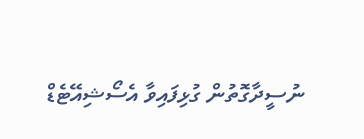ނުސީދާގޮތުން ގުޅިފައިވާ އެސޯޝިއޭޓެޑް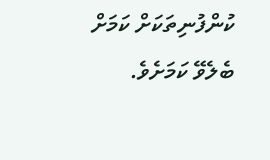ކުންފުނިތަކަށް ކަމަށް ބެލެވޭ ކަމަށެވެ.